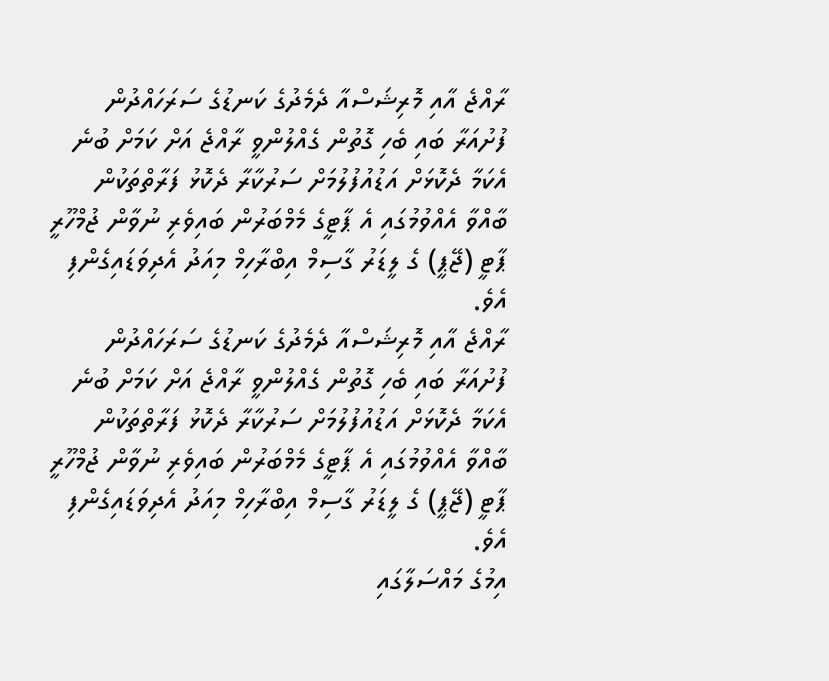ރާއްޖެ އާއި މޮރިޝަސްއާ ދެމެދުގެ ކަނޑުގެ ސަރަހައްދުން ފުށުއަރާ ބައި ބެހި ގޮތުން ގެއްލުންވީ ރާއްޖެ އަށް ކަމަށް ބުނެ އެކަމާ ދެކޮޅަށް އަޑުއުފުލުމަށް ސަރުކާރާ ދެކޮޅު ފަރާތްތަކުން ބާއްވާ އެއްވުމުގައި އެ ޕާޓީގެ މެމްބަރުން ބައިވެރި ނުވާން ޖުމްހޫރީ ޕާޓީ (ޖޭޕީ) ގެ ލީޑަރު ގާސިމް އިބްރާހިމް މިއަދު އެދިވަޑައިގެންފި އެވެ.
ރާއްޖެ އާއި މޮރިޝަސްއާ ދެމެދުގެ ކަނޑުގެ ސަރަހައްދުން ފުށުއަރާ ބައި ބެހި ގޮތުން ގެއްލުންވީ ރާއްޖެ އަށް ކަމަށް ބުނެ އެކަމާ ދެކޮޅަށް އަޑުއުފުލުމަށް ސަރުކާރާ ދެކޮޅު ފަރާތްތަކުން ބާއްވާ އެއްވުމުގައި އެ ޕާޓީގެ މެމްބަރުން ބައިވެރި ނުވާން ޖުމްހޫރީ ޕާޓީ (ޖޭޕީ) ގެ ލީޑަރު ގާސިމް އިބްރާހިމް މިއަދު އެދިވަޑައިގެންފި އެވެ.
އިމުގެ މައްސަލާގައި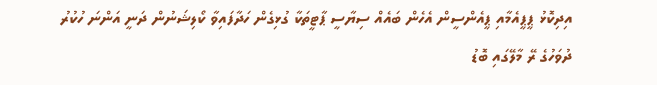އިދިކޮޅު ޕީޕީއެމާއި ޕީއެންސީން އެހެން ބައެއް ސިޔާސީ ޕާޓީތަކާ ގުޅިގެން ހަދާފައިވާ ކޯލިޝަނުން ދަނީ އަންނަ ހުކުރު ދުވަހުގެ ރޭ މާލޭގައި ބޮޑު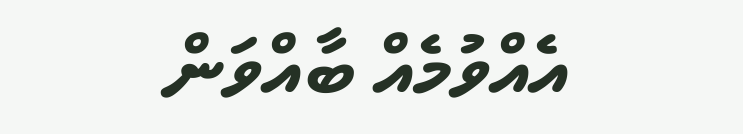އެއްވުމެއް ބާއްވަން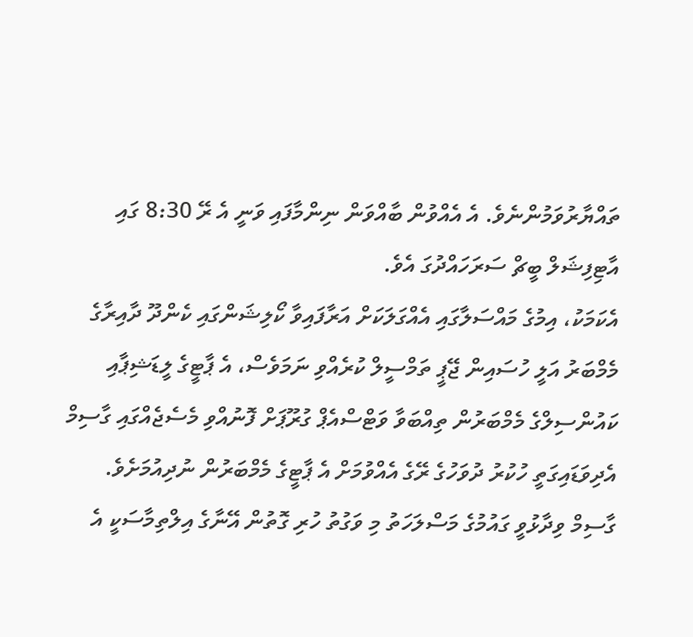ތައްޔާރުވަމުންނެވެ. އެ އެއްވުން ބާއްވަން ނިންމާފައި ވަނީ އެ ރޭ 8:30 ގައި އާޓިފިޝަލް ބީޗް ސަރަހައްދުގަ އެވެ.
އެކަމަކު، އިމުގެ މައްސަލާގައި އެއްގަލަކަށް އަރާފައިވާ ކޯލިޝަންގައި ކެންދޫ ދާއިރާގެ މެމްބަރު އަލީ ހުސައިން ޖޭޕީ ތަމްސީލް ކުރެއްވި ނަމަވެސް، އެ ޕާޓީގެ ލީޑަޝިޕާއި ކައުންސިލްގެ މެމްބަރުން ތިއްބަވާ ވަޓްސްއެޕް ގުރޫޕަށް ފޮނުއްވި މެސެޖެއްގައި ގާސިމް އެދިވަޑައިގަތީ ހުކުރު ދުވަހުގެ ރޭގެ އެއްވުމަށް އެ ޕާޓީގެ މެމްބަރުން ނުދިއުމަށެވެ.
ގާސިމް ވިދާޅުވީ ގައުމުގެ މަސްލަހަތު މި ވަގުތު ހުރި ގޮތުން އޭނާގެ އިލްތިމާސަކީ އެ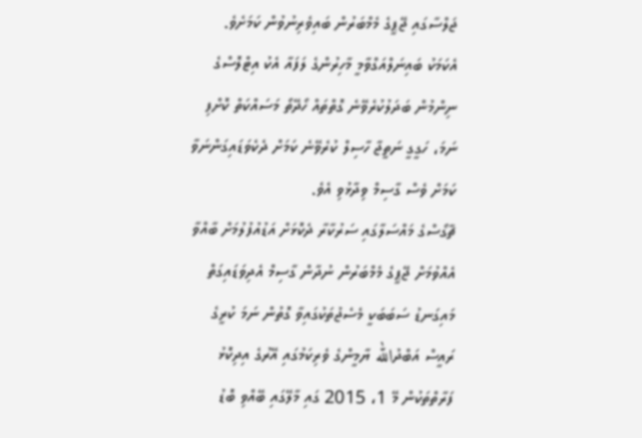ޖަލްސާގައި ޖޭޕީގެ މެމްބަރުން ބައިވެރިނުވުން ކަމަށެވެ. އެކަމަކު ބައިނަލްއަގްވާމީ މާހިރުންގެ ލަފައާ އެކު އިޓްލޮސްގެ ނިންމުން ބަދަލުކުރެވޭނެ ގޮތްތައް ހޯދޭތޯ މަސައްކަތް ކޮށްފި ނަމަ، ހަގީގީ ނަތީޖާ ހާސިލް ކުރެވޭނެ ކަމަށް ދެކެވަޑައިގަންނަވާ ކަމަށް ވެސް ގާސިމް ވިދާޅުވި އެވެ.
ޗާގޯސްގެ މައްސަލާގައި ސަރުކާރާ ދެކޮޅަށް އަޑުއުފުލުމަށް ބާއްވާ އެއްވުމަށް ޖޭޕީގެ މެމްބަރުން ނުދާން ގާސިމް އެދިވަޑައިގަތް މައިގަނޑު ސަބަބަކީ މެސެޖުތަކުގައިވާ ގޮތުން ނަމަ ކުރީގެ ރައީސް އަބްދުالله ޔާމީންގެ ވެރިކަމުގައި އޭރުގެ އިދިކޮޅު ފަރާތްތަކުން މޭ 1، 2015 ގައި މާލޭގައި ބޭއްވި ބޮޑު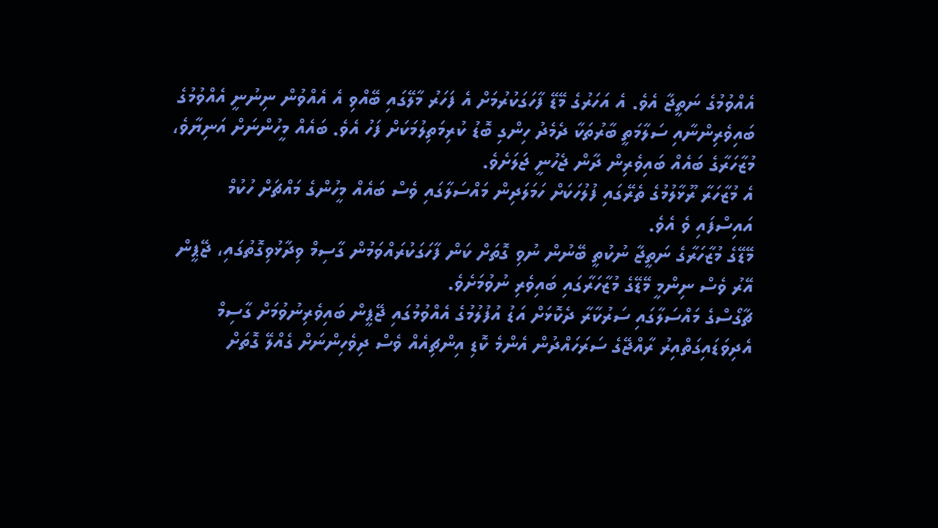އެއްވުމުގެ ނަތީޖާ އެވެ. އެ އަހަރުގެ މޭޑޭ ފާހަގަކުރުމަށް އެ ފަހަރު މާލޭގައި ބޭއްވި އެ އެއްވުން ނިނުނީ އެއްވުމުގެ ބައިވެރިންނާއި ސަލާމަތީ ބާރުތަކާ ދެމެދު ހިންގި ބޮޑު ކުރިމަތިލުމަކަށް ފަހު އެވެ. ބައެއް މީހުންނަށް އަނިޔާވެ، މުޒާހަރާގެ ބައެއް ބައިވެރިން ދާން ޖެހުނީ ޖަލަށެވެ.
އެ މުޒާހަރާ ރޫޅާލުމުގެ ތެރޭގައި ފުލުހަކަށް ހަމަލަދިން މައްސަލާގައި ވެސް ބައެއް މީހުންގެ މައްޗަށް ހުކުމް އައިސްފައި ވެ އެވެ.
މޭޑޭގެ މުޒާހަރާގެ ނަތީޖާ ނުކުތީ ބޭނުން ނުވި ގޮތަށް ކަން ފާހަގަކުރައްވަމުން ގާސިމް ވިދާޅުވިގޮތުގައި، ޖޭޕީން އޭރު ވެސް ނިންމީ މޭޑޭގެ މުޒާހަރާގައި ބައިވެރި ނުވުމަށެވެ.
ޗާގޯސްގެ މައްސަލާގައި ސަރުކާރާ ދެކޮޅަށް އަޑު އުފުލުމުގެ އެއްވުމުގައި ޖޭޕީން ބައިވެރިނުވުމަށް ގާސިމް އެދިވަޑައިގަތްއިރު ރާއްޖޭގެ ސަރަހައްދުން އެންމެ ކޮޑި އިންޗިއެއް ވެސް ދިވެހިންނަށް ގެއްލޭ ގޮތަށް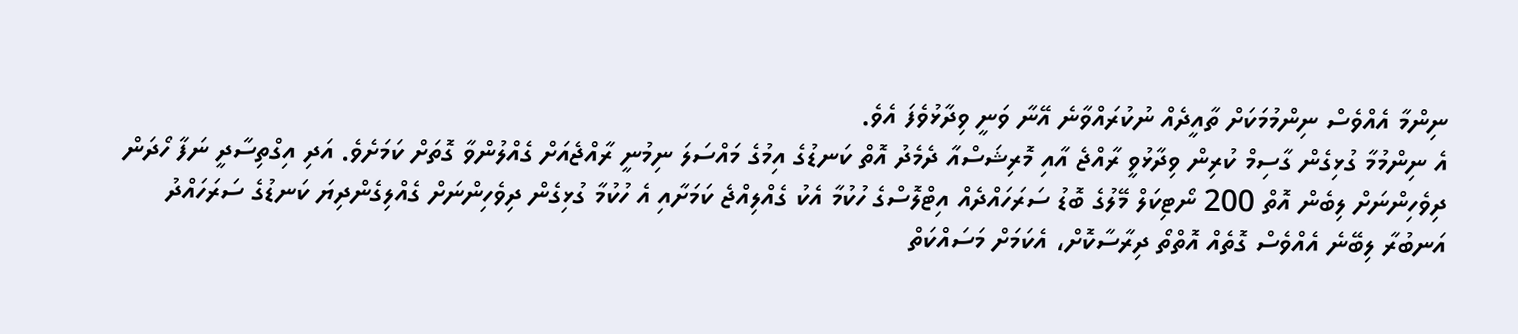ނިންމާ އެއްވެސް ނިންމުމަކަށް ތާއީދެއް ނުކުރައްވާނެ އޭނާ ވަނީ ވިދާޅުވެފަ އެވެ.
އެ ނިންމުމާ ގުޅިގެން ގާސިމް ކުރިން ވިދާޅުވީ ރާއްޖެ އާއި މޮރިޝަސްއާ ދެމެދު އޮތް ކަނޑުގެ އިމުގެ މައްސަލަ ނިމުނީ ރާއްޖެއަށް ގެއްލުންވާ ގޮތަށް ކަމަށެވެ. އަދި އިގްތިސާދީ ނަފާ ހޯދަން ދިވެހިންނަށް ލިބެން އޮތް 200 ނޯޓިކަލް މޭލުގެ ބޮޑު ސަރަހައްދެއް އިޓްލޮސްގެ ހުކުމާ އެކު ގެއްލިއްޖެ ކަމަށާއި އެ ހުކުމާ ގުޅިގެން ދިވެހިންނަށް ގެއްލިގެންދިޔަ ކަނޑުގެ ސަރަހައްދު އަނބުރާ ލިބޭނެ އެއްވެސް ގޮތެއް އޮތްތޯ ދިރާސާކޮށް، އެކަމަށް މަސައްކަތް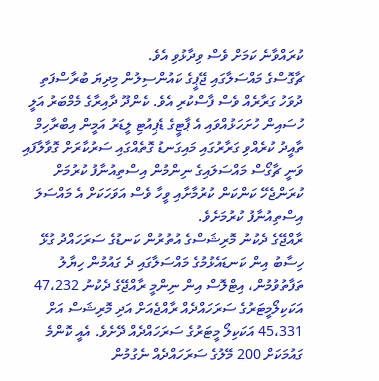ކުރައްވާނެ ކަމަށް ވެސް ވިދާޅުވި އެވެ.
ޗާގޮސްގެ މައްސަލާގައި ޖޭޕީގެ ކައުންސިލުން މިދިޔަ ބުރާސްފަތި ދުވަހު ގަރާރެއް ވެސް ފާސްކުރި އެވެ. ކެންދޫ ދާއިރާގެ މެމްބަރު އަލީ ހުސައިން ހުށަހަޅުއްވައި އެ ޕާޓީގެ ޑެޕިއުޓި ލީޑަރު އަމީން އިބްރާހިމް ތާއީދު ކުރެއްވި ގަރާރުގައި މައިގަނޑު ގޮތެއްގައި ސަރުކާރަށް ގޮވާލާފައި ވަނީ ޗާގޯސް މައްސަލައިގެ ނިންމުން އިސްތިއުނާފު ކުރުމަށް ކުރަންޖެހޭ ކަންކަން ކުރުމާށާއި ވީހާ ވެސް އަވަހަކަށް އެ މައްސަލަ އިސްތިއުނާފު ކުރުމަށެވެ.
ރާއްޖޭގެ ދެކުނު މޮރިޝަސްގެ އުތުރުން ކަނޑުގެ ސަރަހައްދު ގުޅޭ ހިސާބު އިން ކަނޑައެޅުމުގެ މައްސަލާގައި ދެ ގައުމުން ހިޔާލު ތަފާތުވުމުން، އިޓްލޮސް އިން ނިންމީ ރާއްޖޭގެ ދެކުނު 47،232 އަކަކިލޯމީޓަރުގެ ސަރަހައްދެއް ރާއްޖެއަށް އަދި މޮރިޝަސް އަށް 45،331 އަކަކިލޯ މީޓަރުގެ ސަރަހައްދެއް ދޭށެވެ. އެއީ ކޮންމެ ގައުމަކަށް 200 މޭލުގެ ސަރަހައްދެއް ނެގުމުން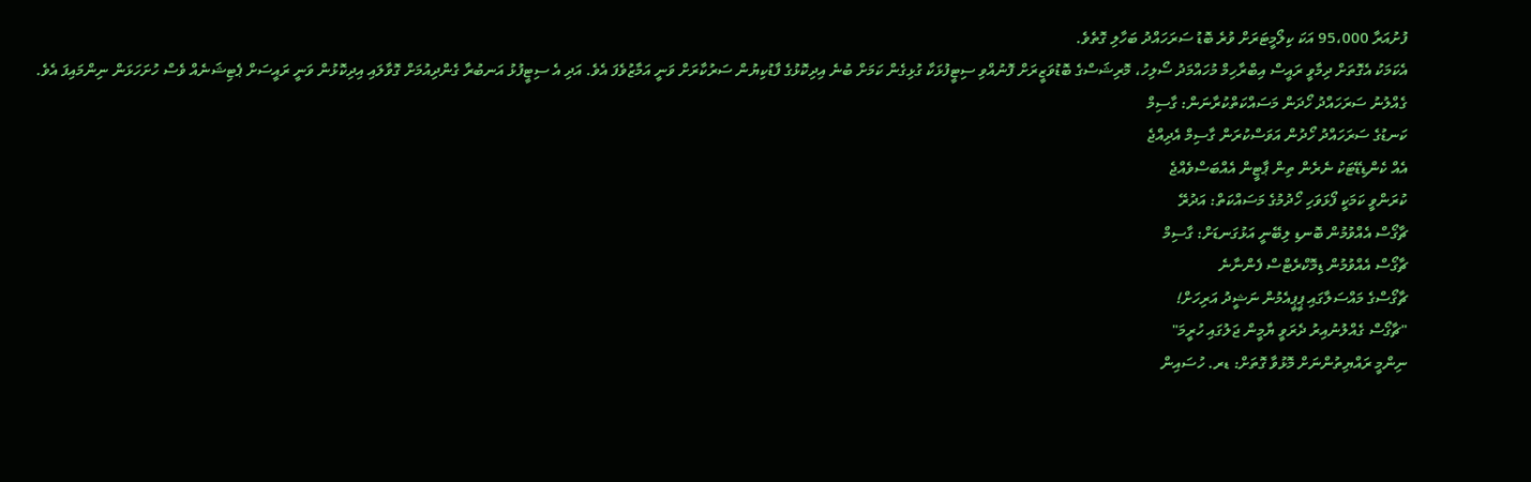ފުށުއަރާ 95،000 އަކަ ކިލޯމީޓަރަށް ވުރެ ބޮޑު ސަރަހައްދު ބަހާލި ގޮތެވެ.
އެކަމަކު އެގޮތަށް ދިމާވީ ރައީސް އިބްރާހިމް މުހައްމަދު ސޯލިހު، މޮރިޝަސްގެ ބޮޑުވަޒީރަށް ފޮނުއްވި ސިޓީފުޅަކާ ގުޅިގެން ކަމަށް ބުނެ އިދިކޮޅުގެ ފާޑުކިޔުން ސަރުކާރަށް ވަނީ އަމާޒުވެފަ އެވެ. އަދި އެ ސިޓީފުޅު އަނބުރާ ގެންދިއުމަށް ގޮވާލައި އިދިކޮޅުން ވަނީ ރައީސަށް ޕެޓިޝަނެއް ވެސް ހުށަހަޅަން ނިންމައިފަ އެވެ.
ގެއްލުނު ސަރަހައްދު ހޯދަން މަސައްކަތްކުރާނަން: ގާސިމް
ކަނޑުގެ ސަރަހައްދު ހޯދުން އަވަސްކުރަން ގާސިމް އެދިއްޖެ
އެއް ކެންޑިޑޭޓަކު ނެރެން ތިން ޕާޓީން އެއްބަސްވެއްޖެ
ކުރަންވީ ކަމަކީ ފޯޅަވަހި ހޯދުމުގެ މަސައްކަތް: އަދުރޭ
ޗާގޯސް އެއްވުމުން ބޮނޑި ލިބޭނީ އަޅުގަނޑަށް: ގާސިމް
ޗާގޯސް އެއްވުމުން ޑިމޮކްރެޓްސް ފެންނާނެ
ޗާގޯސްގެ މައްސަލާގައި ޕީޕީއެމުން ނަޝީދު އަރިހަށް!
"ޗާގޯސް ގެއްލުނުއިރު ދެރަވީ ޔާމީން ޖަލުގައި ހުރީމަ"
ނިންމީ ރައްޔިތުންނަށް މޮޅުވާ ގޮތަށް: ޑރ. ހުސައިން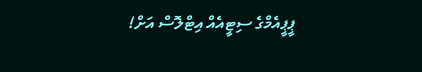ޕީޕީއެމްގެ ސިޓީއެއް އިޓްލޮސް އަށް!